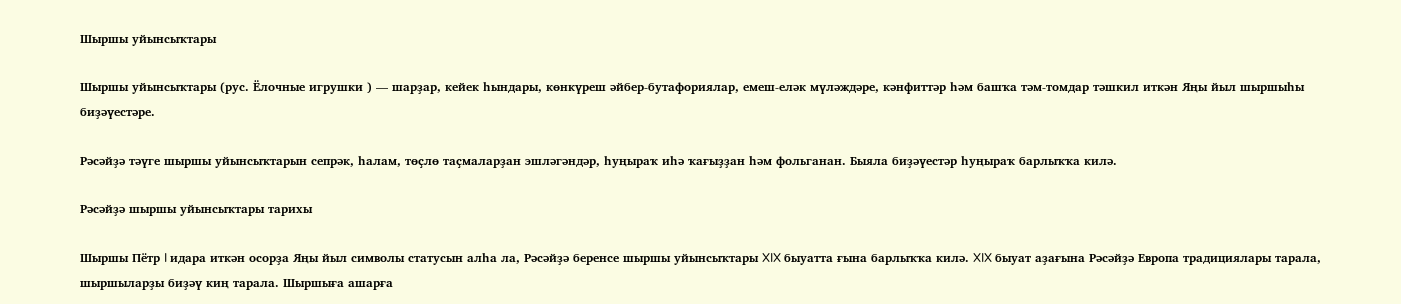Шыршы уйынсыҡтары

Шыршы уйынсыҡтары (рус. Ёлочные игрушки ) — шарҙар, кейек һындары, көнкүреш әйбер-бутафориялар, емеш-еләк мүләждәре, кәнфиттәр һәм башҡа тәм-томдар тәшкил иткән Яңы йыл шыршыһы биҙәүестәре.

Рәсәйҙә тәүге шыршы уйынсыҡтарын сепрәк, һалам, төҫлө таҫмаларҙан эшләгәндәр, һуңыраҡ иһә ҡағыҙҙан һәм фольганан. Быяла биҙәүестәр һуңыраҡ барлыҡҡа килә.

Рәсәйҙә шыршы уйынсыҡтары тарихы

Шыршы Пётр I идара иткән осорҙа Яңы йыл символы статусын алһа ла, Рәсәйҙә беренсе шыршы уйынсыҡтары XIX быуатта ғына барлыҡҡа килә. XIX быуат аҙағына Рәсәйҙә Европа традициялары тарала, шыршыларҙы биҙәү киң тарала. Шыршыға ашарға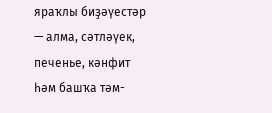яраҡлы биҙәүестәр — алма, сәтләүек, печенье, кәнфит һәм башҡа тәм-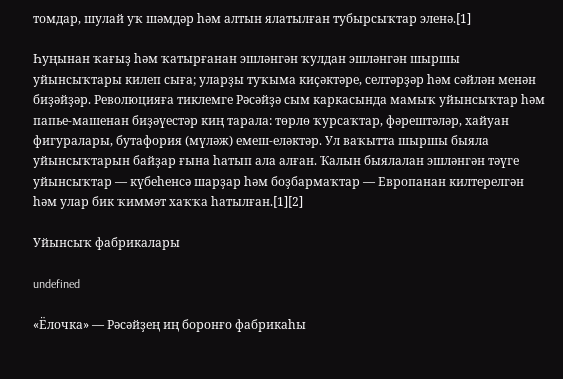томдар, шулай уҡ шәмдәр һәм алтын ялатылған тубырсыҡтар эленә.[1]

Һуңынан ҡағыҙ һәм ҡатырғанан эшләнгән ҡулдан эшләнгән шыршы уйынсыҡтары килеп сыға; уларҙы туҡыма киҫәктәре, селтәрҙәр һәм сәйлән менән биҙәйҙәр. Революцияға тиклемге Рәсәйҙә сым каркасында мамыҡ уйынсыҡтар һәм папье-машенан биҙәүестәр киң тарала: төрлө ҡурсаҡтар, фәрештәләр, хайуан фигуралары, бутафория (мүләж) емеш-еләктәр. Ул ваҡытта шыршы быяла уйынсыҡтарын байҙар ғына һатып ала алған. Ҡалын быялалан эшләнгән тәүге уйынсыҡтар — күбеһенсә шарҙар һәм боҙбармаҡтар — Европанан килтерелгән һәм улар бик ҡиммәт хаҡҡа һатылған.[1][2]

Уйынсыҡ фабрикалары

undefined

«Ёлочка» — Рәсәйҙең иң боронғо фабрикаһы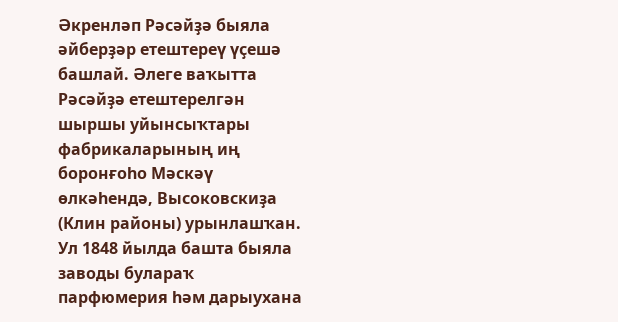Әкренләп Рәсәйҙә быяла әйберҙәр етештереү үҫешә башлай. Әлеге ваҡытта Рәсәйҙә етештерелгән шыршы уйынсыҡтары фабрикаларының иң боронғоһо Мәскәү өлкәһендә, Высоковскиҙа (Клин районы) урынлашҡан. Ул 1848 йылда башта быяла заводы булараҡ парфюмерия һәм дарыухана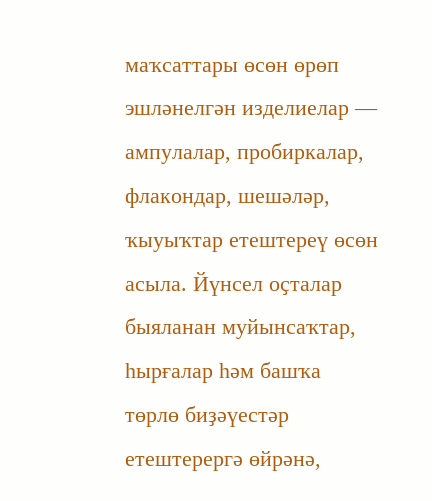маҡсаттары өсөн өрөп эшләнелгән изделиелар — ампулалар, пробиркалар, флакондар, шешәләр, ҡыуыҡтар етештереү өсөн асыла. Йүнсел оҫталар быяланан муйынсаҡтар, һырғалар һәм башҡа төрлө биҙәүестәр етештерергә өйрәнә,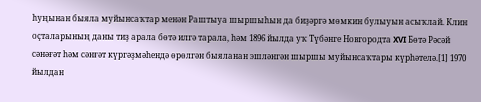һуңынан быяла муйынсаҡтар менән Раштыуа шыршыһын да биҙәргә мөмкин булыуын асыҡлай. Клин оҫталарының даны тиҙ арала бөтә илгә тарала, һәм 1896 йылда уҡ Түбәнге Новгородта XVI Бөтә Рәсәй сәнәғәт һәм сәнғәт күргәҙмәһендә өрөлгән быяланан эшләнгән шыршы муйынсаҡтары күрһәтелә.[1] 1970 йылдан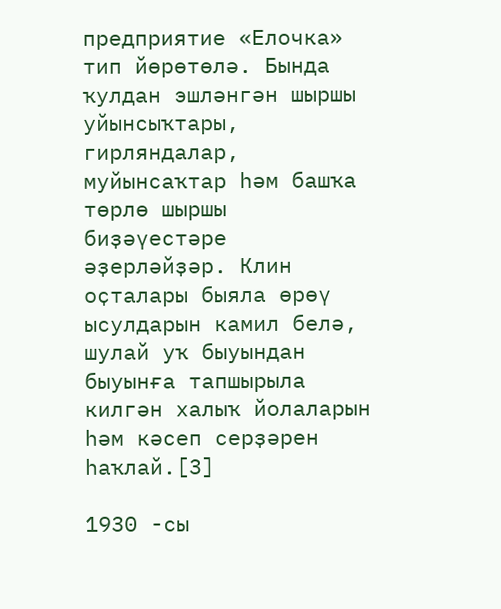предприятие «Елочка» тип йөрөтөлә. Бында ҡулдан эшләнгән шыршы уйынсыҡтары, гирляндалар, муйынсаҡтар һәм башҡа төрлө шыршы биҙәүестәре әҙерләйҙәр. Клин оҫталары быяла өрөү ысулдарын камил белә, шулай уҡ быуындан быуынға тапшырыла килгән халыҡ йолаларын һәм кәсеп серҙәрен һаҡлай.[3]

1930 -сы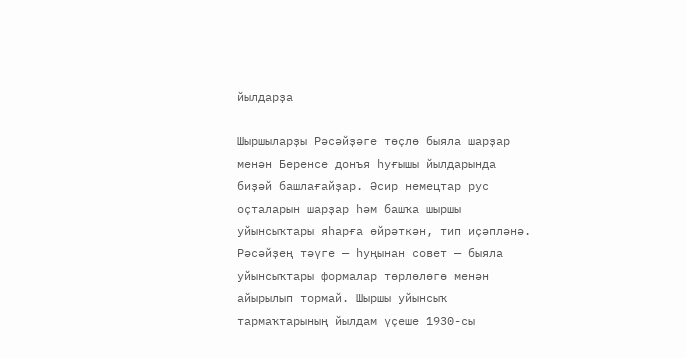йылдарҙа

Шыршыларҙы Рәсәйҙәге төҫлө быяла шарҙар менән Беренсе донъя һуғышы йылдарында биҙәй башлағайҙар. Әсир немецтар рус оҫталарын шарҙар һәм башҡа шыршы уйынсыҡтары яһарға өйрәткән, тип иҫәпләнә. Рәсәйҙең тәүге — һуңынан совет — быяла уйынсыҡтары формалар төрлөлөгө менән айырылып тормай. Шыршы уйынсыҡ тармаҡтарының йылдам үҫеше 1930-сы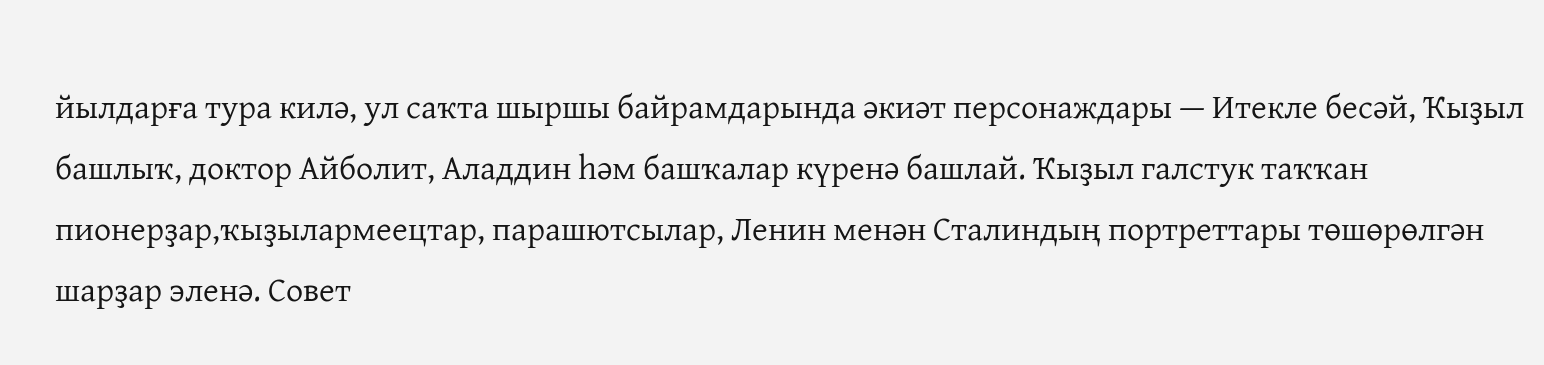йылдарға тура килә, ул саҡта шыршы байрамдарында әкиәт персонаждары — Итекле бесәй, Ҡыҙыл башлыҡ, доктор Айболит, Аладдин һәм башҡалар күренә башлай. Ҡыҙыл галстук таҡҡан пионерҙар,ҡыҙылармеецтар, парашютсылар, Ленин менән Сталиндың портреттары төшөрөлгән шарҙар эленә. Совет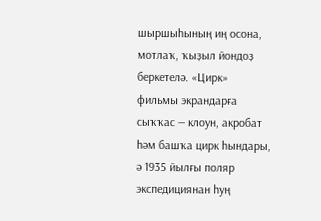шыршыһының иң осона, мотлаҡ, ҡыҙыл йондоҙ беркетелә. «Цирк» фильмы экрандарға сыҡҡас — клоун, акробат һәм башҡа цирк һындары, ә 1935 йылғы поляр экспедициянан һуң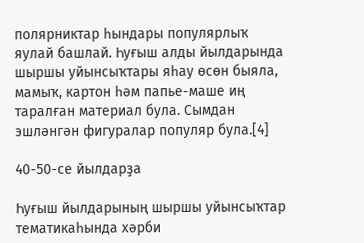полярниктар һындары популярлыҡ яулай башлай. Һуғыш алды йылдарында шыршы уйынсыҡтары яһау өсөн быяла, мамыҡ, картон һәм папье-маше иң таралған материал була. Сымдан эшләнгән фигуралар популяр була.[4]

40-50-се йылдарҙа

Һуғыш йылдарының шыршы уйынсыҡтар тематикаһында хәрби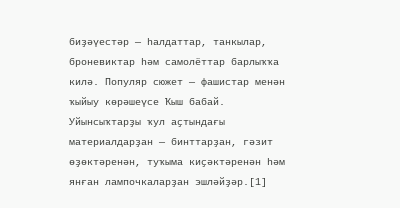биҙәүестәр — һалдаттар, танкылар, броневиктар һәм самолёттар барлыҡҡа килә. Популяр сюжет — фашистар менән ҡыйыу көрәшеүсе Ҡыш бабай. Уйынсыҡтарҙы ҡул аҫтындағы материалдарҙан — бинттарҙан, гәзит өҙөктәренән, туҡыма киҫәктәренән һәм янған лампочкаларҙан эшләйҙәр.[1]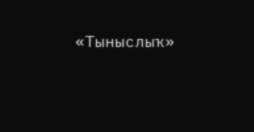«Тыныслыҡ»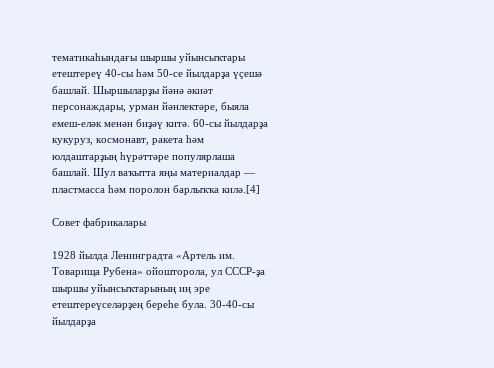тематикаһындағы шыршы уйынсыҡтары етештереү 40-сы һәм 50-се йылдарҙа үҫешә башлай. Шыршыларҙы йәнә әкиәт персонаждары, урман йәнлектәре, быяла емеш-еләк менән биҙәү китә. 60-сы йылдарҙа кукуруз, космонавт, ракета һәм юлдаштарҙың һүрәттәре популярлаша башлай. Шул ваҡытта яңы материалдар — пластмасса һәм поролон барлыҡҡа килә.[4]

Совет фабрикалары

1928 йылда Ленинградта «Артель им. Товарища Рубена» ойошторола, ул СССР-ҙа шыршы уйынсыҡтарының иң эре етештереүселәрҙең береһе була. 30-40-сы йылдарҙа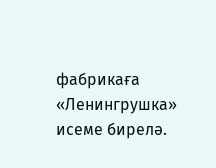фабрикаға «Ленингрушка» исеме бирелә.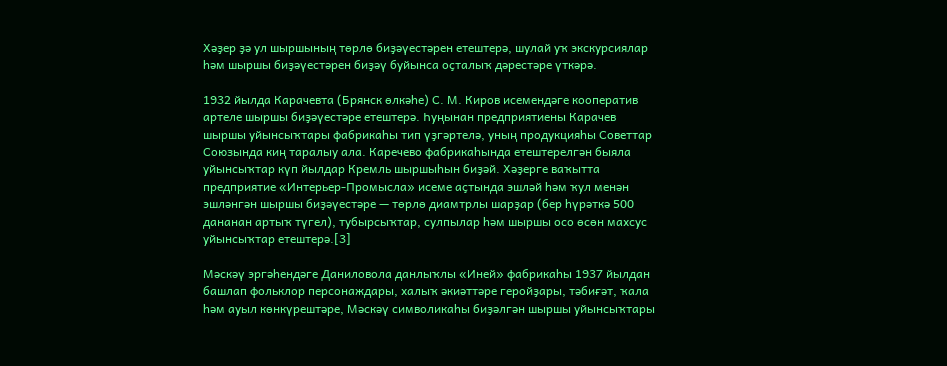Хәҙер ҙә ул шыршының төрлө биҙәүестәрен етештерә, шулай уҡ экскурсиялар һәм шыршы биҙәүестәрен биҙәү буйынса оҫталыҡ дәрестәре үткәрә.

1932 йылда Карачевта (Брянск өлкәһе) С. М. Киров исемендәге кооператив артеле шыршы биҙәүестәре етештерә. Һуңынан предприятиены Карачев шыршы уйынсыҡтары фабрикаһы тип үҙгәртелә, уның продукцияһы Советтар Союзында киң таралыу ала. Каречево фабрикаһында етештерелгән быяла уйынсыҡтар күп йылдар Кремль шыршыһын биҙәй. Хәҙерге ваҡытта предприятие «Интерьер-Промысла» исеме аҫтында эшләй һәм ҡул менән эшләнгән шыршы биҙәүестәре — төрлө диамтрлы шарҙар (бер һүрәткә 500 дананан артыҡ түгел), тубырсыҡтар, сулпылар һәм шыршы осо өсөн махсус уйынсыҡтар етештерә.[3]

Мәскәү эргәһендәге Даниловола данлыҡлы «Иней» фабрикаһы 1937 йылдан башлап фольклор персонаждары, халыҡ әкиәттәре геройҙары, тәбиғәт, ҡала һәм ауыл көнкүрештәре, Мәскәү символикаһы биҙәлгән шыршы уйынсыҡтары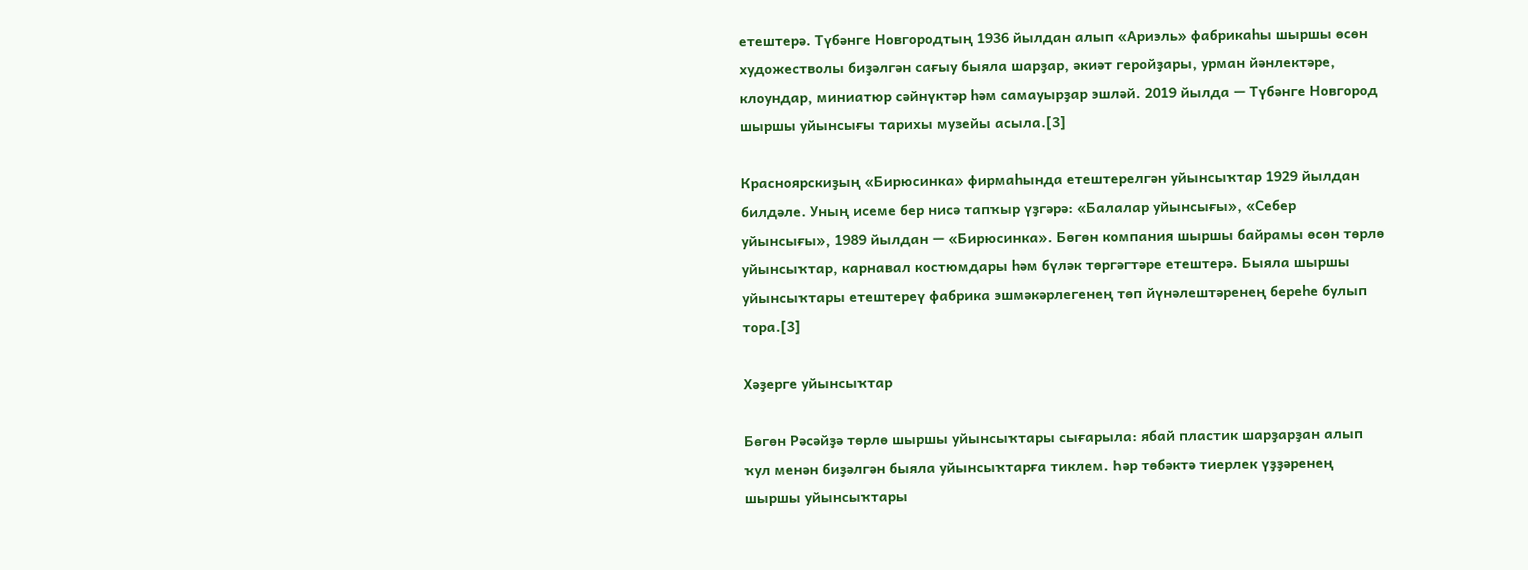етештерә. Түбәнге Новгородтың 1936 йылдан алып «Ариэль» фабрикаһы шыршы өсөн художестволы биҙәлгән сағыу быяла шарҙар, әкиәт геройҙары, урман йәнлектәре, клоундар, миниатюр сәйнүктәр һәм самауырҙар эшләй. 2019 йылда — Түбәнге Новгород шыршы уйынсығы тарихы музейы асыла.[3]

Красноярскиҙың «Бирюсинка» фирмаһында етештерелгән уйынсыҡтар 1929 йылдан билдәле. Уның исеме бер нисә тапҡыр үҙгәрә: «Балалар уйынсығы», «Себер уйынсығы», 1989 йылдан — «Бирюсинка». Бөгөн компания шыршы байрамы өсөн төрлө уйынсыҡтар, карнавал костюмдары һәм бүләк төргәгтәре етештерә. Быяла шыршы уйынсыҡтары етештереү фабрика эшмәкәрлегенең төп йүнәлештәренең береһе булып тора.[3]

Хәҙерге уйынсыҡтар

Бөгөн Рәсәйҙә төрлө шыршы уйынсыҡтары сығарыла: ябай пластик шарҙарҙан алып ҡул менән биҙәлгән быяла уйынсыҡтарға тиклем. Һәр төбәктә тиерлек үҙҙәренең шыршы уйынсыҡтары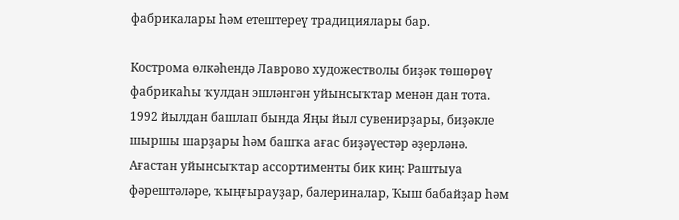фабрикалары һәм етештереү традициялары бар.

Кострома өлкәһендә Лаврово художестволы биҙәк төшөрөү фабрикаһы ҡулдан эшләнгән уйынсыҡтар менән дан тота. 1992 йылдан башлап бында Яңы йыл сувенирҙары, биҙәкле шыршы шарҙары һәм башҡа ағас биҙәүестәр әҙерләнә. Ағастан уйынсыҡтар ассортименты бик киң: Раштыуа фәрештәләре, ҡыңғырауҙар, балериналар, Ҡыш бабайҙар һәм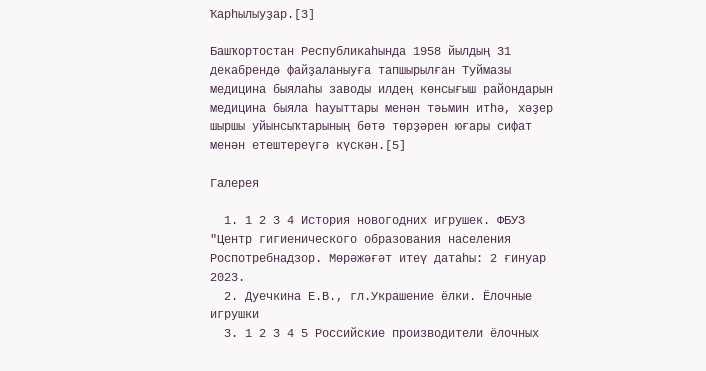Ҡарһылыуҙар.[3]

Башҡортостан Республикаһында 1958 йылдың 31 декабрендә файҙаланыуға тапшырылған Туймазы медицина быялаһы заводы илдең көнсығыш райондарын медицина быяла һауыттары менән тәьмин итһә, хәҙер шыршы уйынсыҡтарының бөтә төрҙәрен юғары сифат менән етештереүгә күскән.[5]

Галерея

  1. 1 2 3 4 История новогодних игрушек. ФБУЗ "Центр гигиенического образования населения Роспотребнадзор. Мөрәжәғәт итеү датаһы: 2 ғинуар 2023.
  2. Дуечкина Е.В., гл.Украшение ёлки. Ёлочные игрушки
  3. 1 2 3 4 5 Российские производители ёлочных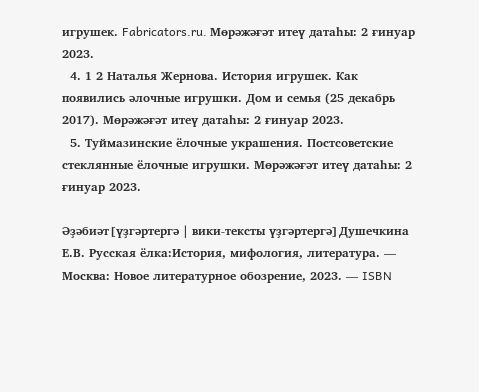игрушек. Fabricators.ru. Мөрәжәғәт итеү датаһы: 2 ғинуар 2023.
  4. 1 2 Наталья Жернова. История игрушек. Как появились әлочные игрушки. Дом и семья (25 декабрь 2017). Мөрәжәғәт итеү датаһы: 2 ғинуар 2023.
  5. Туймазинские ёлочные украшения. Постсоветские стеклянные ёлочные игрушки. Мөрәжәғәт итеү датаһы: 2 ғинуар 2023.

Әҙәбиәт[үҙгәртергә | вики-тексты үҙгәртергә]Душечкина Е.В. Русская ёлка:История, мифология, литература. — Москва: Новое литературное обозрение, 2023. — ISBN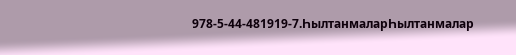978-5-44-481919-7.ҺылтанмаларҺылтанмалар